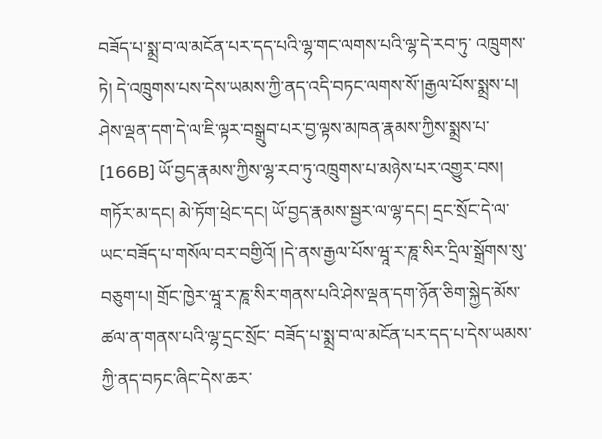བཟོད་པ་སྨྲ་བ་ལ་མངོན་པར་དད་པའི་ལྷ་གང་ལགས་པའི་ལྷ་དེ་རབ་ཏུ་ འཁྲུགས་ཏེ། དེ་འཁྲུགས་པས་དེས་ཡམས་ཀྱི་ནད་འདི་བཏང་ལགས་སོ་།རྒྱལ་པོས་སྨྲས་པ། ཤེས་ལྡན་དག་དེ་ལ་ཇི་ལྟར་བསྒྲུབ་པར་བྱ་ལྟས་མཁན་རྣམས་ཀྱིས་སྨྲས་པ་ [166B] ཡོ་བྱད་རྣམས་ཀྱིས་ལྷ་རབ་ཏུ་འཁྲུགས་པ་མཉེས་པར་འགྱུར་བས། གཏོར་མ་དང། མེ་ཏོག་ཕྲེང་དང། ཡོ་བྱད་རྣམས་སྦྱར་ལ་ལྷ་དང། དྲང་སྲོང་དེ་ལ་ ཡང་བཟོད་པ་གསོལ་བར་བགྱིའོ། །དེ་ནས་རྒྱལ་པོས་ཝཱ་ར་ཎཱ་སིར་དྲིལ་སྒྲོགས་སུ་བཅུག་པ། གྲོང་ཁྱེར་ཝཱ་ར་ཎཱ་སིར་གནས་པའི་ཤེས་ལྡན་དག་ཉོན་ཅིག་སྐྱེད་མོས་ཚལ་ན་གནས་པའི་ལྷ་དྲང་སྲོང་ བཟོད་པ་སྨྲ་བ་ལ་མངོན་པར་དད་པ་དེས་ཡམས་ཀྱི་ནད་བཏང་ཞིང་དེས་ཆར་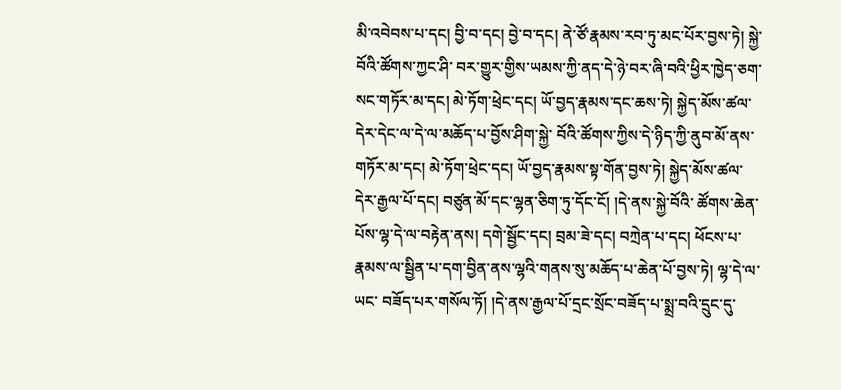མི་འབེབས་པ་དང། བྱི་བ་དང། བྱེ་བ་དང། ནེ་ཙོ་རྣམས་རབ་ཏུ་མང་པོར་བྱས་ཏེ། སྐྱེ་བོའི་ཚོགས་ཀྱང་ཤི་ བར་གྱུར་གྱིས་ཡམས་ཀྱི་ནད་དེ་ཉེ་བར་ཞི་བའི་ཕྱིར་ཁྱེད་ཅག་སང་གཏོར་མ་དང། མེ་ཏོག་ཕྲེང་དང། ཡོ་བྱད་རྣམས་དང་ཆས་ཏེ། སྐྱེད་མོས་ཚལ་དེར་དེང་ལ་དེ་ལ་མཆོད་པ་བྱོས་ཤིག་སྐྱེ་ བོའི་ཚོགས་ཀྱིས་དེ་ཉིད་ཀྱི་ནུབ་མོ་ནས་གཏོར་མ་དང། མེ་ཏོག་ཕྲེང་དང། ཡོ་བྱད་རྣམས་སྟ་གོན་བྱས་ཏེ། སྐྱེད་མོས་ཚལ་དེར་རྒྱལ་པོ་དང། བཙུན་མོ་དང་ལྷན་ཅིག་ཏུ་དོང་ངོ། །དེ་ནས་སྐྱེ་བོའི་ ཚོགས་ཆེན་པོས་ལྷ་དེ་ལ་བརྟེན་ནས། དགེ་སྦྱོང་དང། བྲམ་ཟེ་དང། བཀྲེན་པ་དང། ཕོངས་པ་རྣམས་ལ་སྦྱིན་པ་དག་བྱིན་ནས་ལྷའི་གནས་སུ་མཆོད་པ་ཆེན་པོ་བྱས་ཏེ། ལྷ་དེ་ལ་ཡང་ བཟོད་པར་གསོལ་ཏོ། །དེ་ནས་རྒྱལ་པོ་དྲང་སྲོང་བཟོད་པ་སྨྲ་བའི་དྲུང་དུ་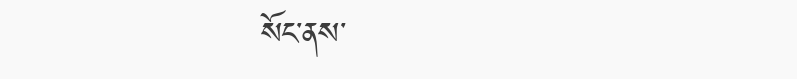སོང་ནས་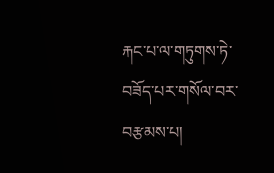རྐང་པ་ལ་གཏུགས་ཏེ་བཟོད་པར་གསོལ་བར་བརྩམས་པ།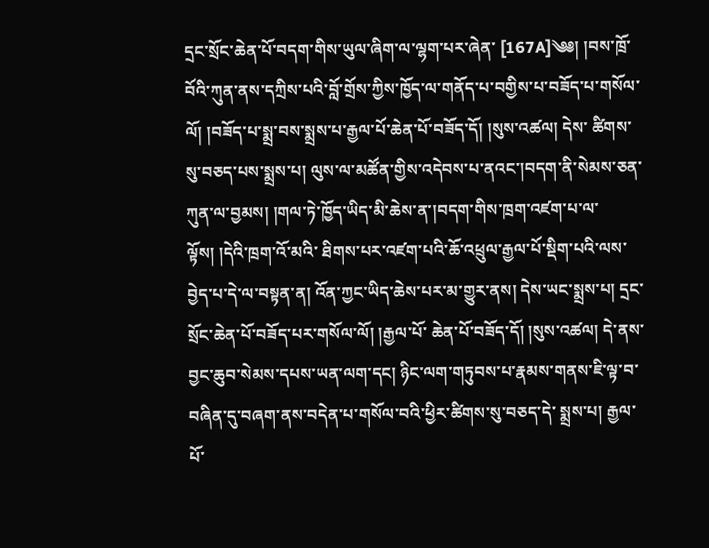དྲང་སྲོང་ཆེན་པོ་བདག་གིས་ཡུལ་ཞིག་ལ་ལྷག་པར་ཞེན་ [167A]༄༅། །བས་ཁྲོ་བོའི་ཀུན་ནས་དཀྲིས་པའི་བློ་གྲོས་ཀྱིས་ཁྱོད་ལ་གནོད་པ་བགྱིས་པ་བཟོད་པ་གསོལ་ལོ། །བཟོད་པ་སྨྲ་བས་སྨྲས་པ་རྒྱལ་པོ་ཆེན་པོ་བཟོད་དོ། །སུས་འཚལ། དེས་ ཚིགས་སུ་བཅད་པས་སྨྲས་པ། ལུས་ལ་མཚོན་གྱིས་འདེབས་པ་ནའང་།བདག་ནི་སེམས་ཅན་ཀུན་ལ་བྱམས། །གལ་ཏེ་ཁྱོད་ཡིད་མི་ཆེས་ན་།བདག་གིས་ཁྲག་འཛག་པ་ལ་ལྟོས། །དེའི་ཁྲག་འོ་མའི་ ཐིགས་པར་འཛག་པའི་ཆོ་འཕྲུལ་རྒྱལ་པོ་སྡིག་པའི་ལས་བྱེད་པ་དེ་ལ་བསྟན་ན། འོན་ཀྱང་ཡིད་ཆེས་པར་མ་གྱུར་ནས། དེས་ཡང་སྨྲས་པ། དྲང་སྲོང་ཆེན་པོ་བཟོད་པར་གསོལ་ལོ། །རྒྱལ་པོ་ ཆེན་པོ་བཟོད་དོ། །སུས་འཚལ། དེ་ནས་བྱང་ཆུབ་སེམས་དཔས་ཡན་ལག་དང། ཉིང་ལག་གཏུབས་པ་རྣམས་གནས་ཇི་ལྟ་བ་བཞིན་དུ་བཞག་ནས་བདེན་པ་གསོལ་བའི་ཕྱིར་ཚིགས་སུ་བཅད་དེ་ སྨྲས་པ། རྒྱལ་པོ་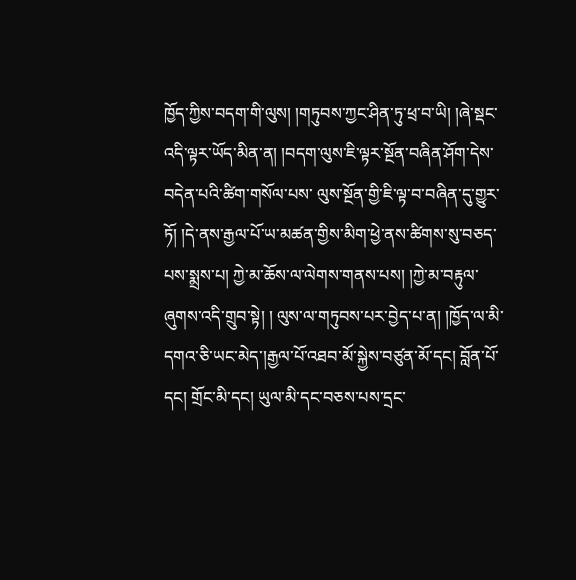ཁྱོད་ཀྱིས་བདག་གི་ལུས། །གཏུབས་ཀྱང་ཤིན་ཏུ་ཕྲ་བ་ཡི། །ཞེ་སྡང་འདི་ལྟར་ཡོད་མིན་ན། །བདག་ལུས་ཇི་ལྟར་སྔོན་བཞིན་ཤོག་དེས་བདེན་པའི་ཚིག་གསོལ་པས་ ལུས་སྔོན་གྱི་ཇི་ལྟ་བ་བཞིན་དུ་གྱུར་ཏོ། །དེ་ནས་རྒྱལ་པོ་ཡ་མཚན་གྱིས་མིག་ཕྱེ་ནས་ཚིགས་སུ་བཅད་པས་སྨྲས་པ། ཀྱེ་མ་ཆོས་ལ་ལེགས་གནས་པས། །ཀྱེ་མ་བརྟུལ་ཞུགས་འདི་གྲུབ་སྟེ། ། ལུས་ལ་གཏུབས་པར་བྱེད་པ་ན། །ཁྱོད་ལ་མི་དགའ་ཅི་ཡང་མེད་།རྒྱལ་པོ་འཐབ་མོ་སྐྱེས་བཙུན་མོ་དང། བློན་པོ་དང། གྲོང་མི་དང། ཡུལ་མི་དང་བཅས་པས་དྲང་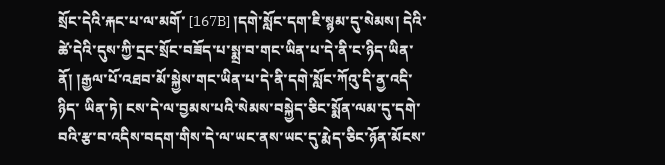སྲོང་དེའི་རྐང་པ་ལ་མགོ་ [167B] །དགེ་སློང་དག་ཇི་སྙམ་དུ་སེམས། དེའི་ཚེ་དེའི་དུས་ཀྱི་དྲང་སྲོང་བཟོད་པ་སྨྲ་བ་གང་ཡིན་པ་དེ་ནི་ང་ཉིད་ཡིན་ནོ། །རྒྱལ་པོ་འཐབ་མོ་སྐྱེས་གང་ཡིན་པ་དེ་ནི་དགེ་སློང་ཀོའུ་དི་ནྱ་འདི་ཉིད་ ཡིན་ཏེ། ངས་དེ་ལ་བྱམས་པའི་སེམས་བསྐྱེད་ཅིང་སྨོན་ལམ་དུ་དགེ་བའི་རྩ་བ་འདིས་བདག་གིས་དེ་ལ་ཡང་ནས་ཡང་དུ་རྨེད་ཅིང་ཉོན་མོངས་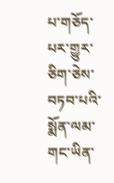པ་གཅོད་པར་གྱུར་ཅིག་ཅེས་བཏབ་པའི་སྨོན་ལམ་གང་ཡིན་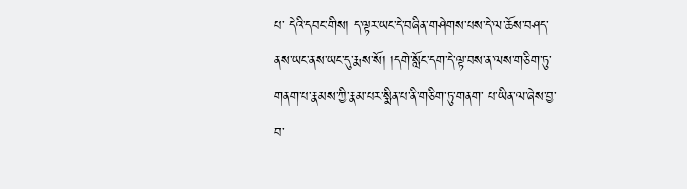པ་ དེའི་དབང་གིས། ད་ལྟར་ཡང་དེ་བཞིན་གཤེགས་པས་དེ་ལ་ཆོས་བཤད་ནས་ཡང་ནས་ཡང་དུ་རྨས་སོ། །དགེ་སློང་དག་དེ་ལྟ་བས་ན་ལས་གཅིག་ཏུ་གནག་པ་རྣམས་ཀྱི་རྣམ་པར་སྨིན་པ་ནི་གཅིག་ཏུ་གནག་ པ་ཡིན་ལ་ཞེས་བྱ་བ་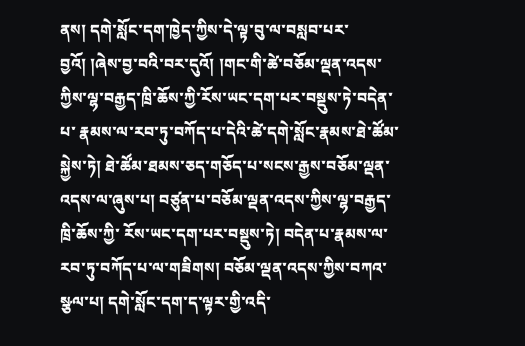ནས། དགེ་སློང་དག་ཁྱེད་ཀྱིས་དེ་ལྟ་བུ་ལ་བསླབ་པར་བྱའོ། །ཞེས་བྱ་བའི་བར་དུའོ། །གང་གི་ཚེ་བཅོམ་ལྡན་འདས་ཀྱིས་ལྷ་བརྒྱད་ཁྲི་ཆོས་ཀྱི་རོས་ཡང་དག་པར་བསྡུས་ཏེ་བདེན་པ་ རྣམས་ལ་རབ་ཏུ་བཀོད་པ་དེའི་ཚེ་དགེ་སློང་རྣམས་ཐེ་ཚོམ་སྐྱེས་ཏེ། ཐེ་ཚོམ་ཐམས་ཅད་གཅོད་པ་སངས་རྒྱས་བཅོམ་ལྡན་འདས་ལ་ཞུས་པ། བཙུན་པ་བཅོམ་ལྡན་འདས་ཀྱིས་ལྷ་བརྒྱད་ཁྲི་ཆོས་ཀྱི་ རོས་ཡང་དག་པར་བསྡུས་ཏེ། བདེན་པ་རྣམས་ལ་རབ་ཏུ་བཀོད་པ་ལ་གཟིགས། བཅོམ་ལྡན་འདས་ཀྱིས་བཀའ་སྩལ་པ། དགེ་སློང་དག་ད་ལྟར་གྱི་འདི་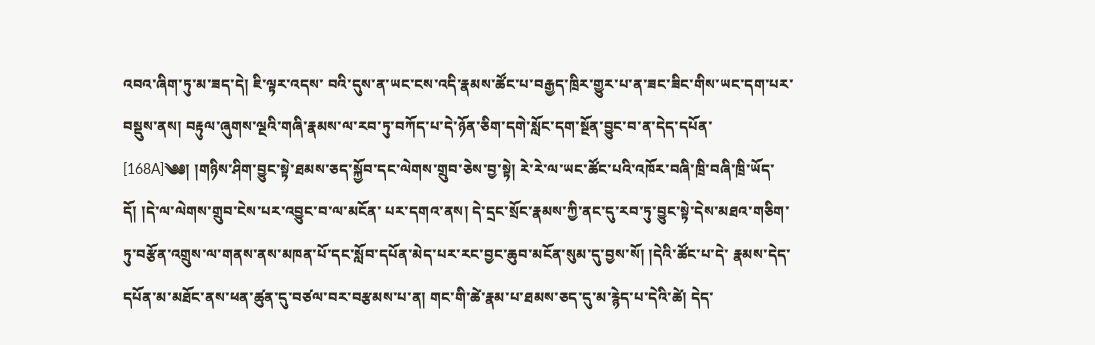འབའ་ཞིག་ཏུ་མ་ཟད་དེ། ཇི་ལྟར་འདས་ བའི་དུས་ན་ཡང་ངས་འདི་རྣམས་ཚོང་པ་བརྒྱད་ཁྲིར་གྱུར་པ་ན་ཟང་ཟིང་གིས་ཡང་དག་པར་བསྡུས་ནས། བརྟུལ་ཞུགས་ལྔའི་གཞི་རྣམས་ལ་རབ་ཏུ་བཀོད་པ་དེ་ཉོན་ཅིག་དགེ་སློང་དག་སྔོན་བྱུང་བ་ན་དེད་དཔོན་ [168A]༄༅། །གཉིས་ཤིག་བྱུང་སྟེ་ཐམས་ཅད་སྐྱོབ་དང་ལེགས་གྲུབ་ཅེས་བྱ་སྟེ། རེ་རེ་ལ་ཡང་ཚོང་པའི་འཁོར་བཞི་ཁྲི་བཞི་ཁྲི་ཡོད་དོ། །དེ་ལ་ལེགས་གྲུབ་ངེས་པར་འབྱུང་བ་ལ་མངོན་ པར་དགའ་ནས། དེ་དྲང་སྲོང་རྣམས་ཀྱི་ནང་དུ་རབ་ཏུ་བྱུང་སྟེ་དེས་མཐའ་གཅིག་ཏུ་བརྩོན་འགྲུས་ལ་གནས་ནས་མཁན་པོ་དང་སློབ་དཔོན་མེད་པར་རང་བྱང་ཆུབ་མངོན་སུམ་དུ་བྱས་སོ། །དེའི་ཚོང་པ་དེ་ རྣམས་དེད་དཔོན་མ་མཐོང་ནས་ཕན་ཚུན་དུ་བཙལ་བར་བརྩམས་པ་ན། གང་གི་ཚེ་རྣམ་པ་ཐམས་ཅད་དུ་མ་རྙེད་པ་དེའི་ཚེ། དེད་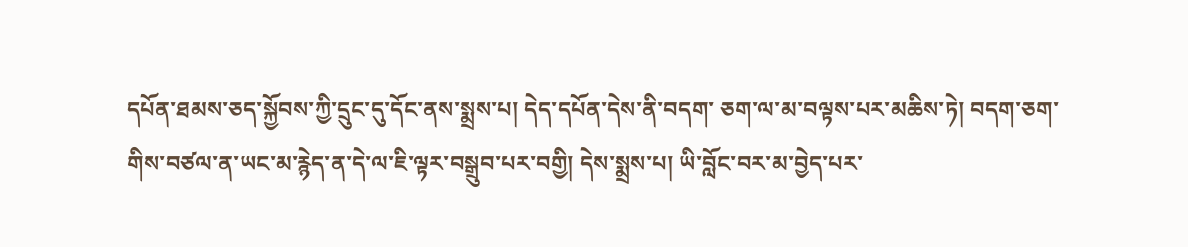དཔོན་ཐམས་ཅད་སྐྱོབས་ཀྱི་དྲུང་དུ་དོང་ནས་སྨྲས་པ། དེད་དཔོན་དེས་ནི་བདག་ ཅག་ལ་མ་བལྟས་པར་མཆིས་ཏེ། བདག་ཅག་གིས་བཙལ་ན་ཡང་མ་རྙེད་ན་དེ་ལ་ཇི་ལྟར་བསྒྲུབ་པར་བགྱི། དེས་སྨྲས་པ། ཡི་བློང་བར་མ་བྱེད་པར་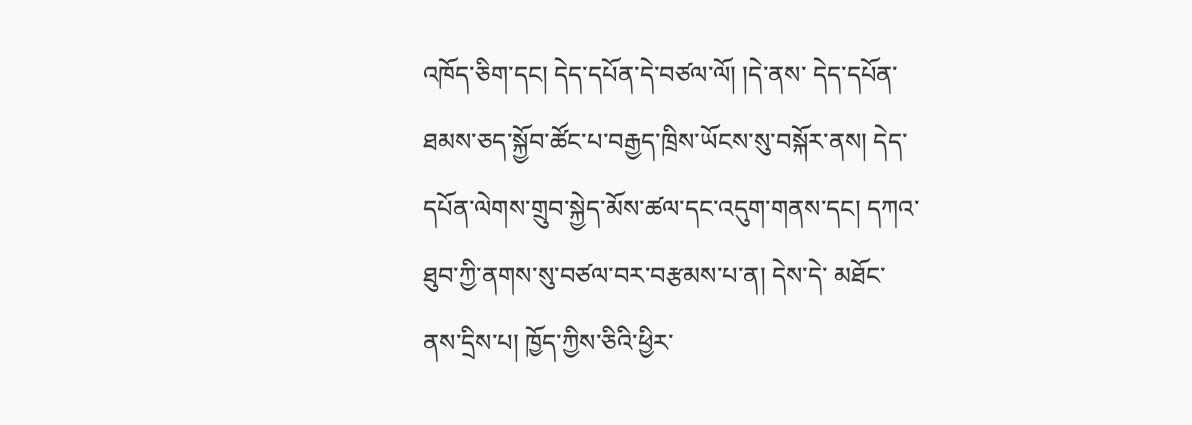འཁོད་ཅིག་དང། དེད་དཔོན་དེ་བཙལ་ལོ། །དེ་ནས་ དེད་དཔོན་ཐམས་ཅད་སྐྱོབ་ཚོང་པ་བརྒྱད་ཁྲིས་ཡོངས་སུ་བསྐོར་ནས། དེད་དཔོན་ལེགས་གྲུབ་སྐྱེད་མོས་ཚལ་དང་འདུག་གནས་དང། དཀའ་ཐུབ་ཀྱི་ནགས་སུ་བཙལ་བར་བརྩམས་པ་ན། དེས་དེ་ མཐོང་ནས་དྲིས་པ། ཁྱོད་ཀྱིས་ཅིའི་ཕྱིར་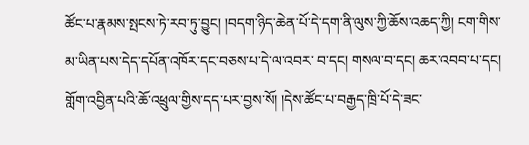ཚོང་པ་རྣམས་སྤངས་ཏེ་རབ་ཏུ་བྱུང། །བདག་ཉིད་ཆེན་པོ་དེ་དག་ནི་ལུས་ཀྱི་ཆོས་འཆད་ཀྱི། ངག་གིས་མ་ཡིན་པས་དེད་དཔོན་འཁོར་དང་བཅས་པ་དེ་ལ་འབར་ བ་དང། གསལ་བ་དང། ཆར་འབབ་པ་དང། གློག་འབྱིན་པའི་ཆོ་འཕྲུལ་གྱིས་དད་པར་བྱས་སོ། །དེས་ཚོང་པ་བརྒྱད་ཁྲི་པོ་དེ་ཟང་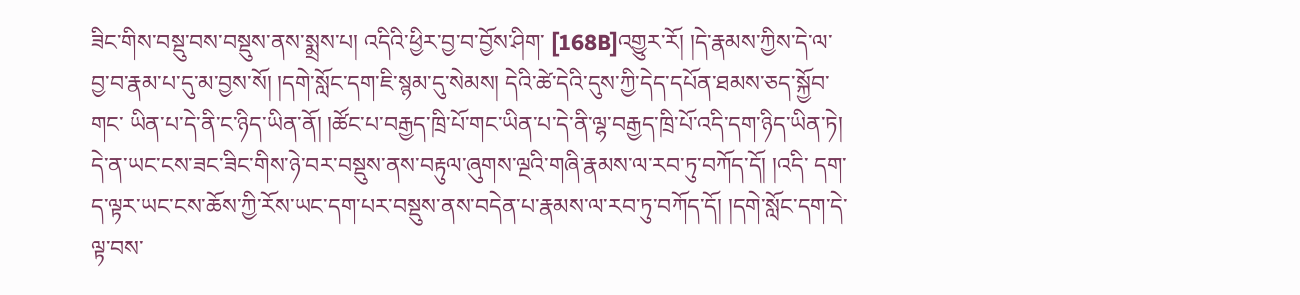ཟིང་གིས་བསྡུ་བས་བསྡུས་ནས་སྨྲས་པ། འདིའི་ཕྱིར་བྱ་བ་བྱོས་ཤིག་ [168B]འགྱུར་རོ། །དེ་རྣམས་ཀྱིས་དེ་ལ་བྱ་བ་རྣམ་པ་དུ་མ་བྱས་སོ། །དགེ་སློང་དག་ཇི་སྙམ་དུ་སེམས། དེའི་ཚེ་དེའི་དུས་ཀྱི་དེད་དཔོན་ཐམས་ཅད་སྐྱོབ་གང་ ཡིན་པ་དེ་ནི་ང་ཉིད་ཡིན་ནོ། །ཚོང་པ་བརྒྱད་ཁྲི་པོ་གང་ཡིན་པ་དེ་ནི་ལྷ་བརྒྱད་ཁྲི་པོ་འདི་དག་ཉིད་ཡིན་ཏེ། དེ་ན་ཡང་ངས་ཟང་ཟིང་གིས་ཉེ་བར་བསྡུས་ནས་བརྟུལ་ཞུགས་ལྔའི་གཞི་རྣམས་ལ་རབ་ཏུ་བཀོད་དོ། །འདི་ དག་ད་ལྟར་ཡང་ངས་ཆོས་ཀྱི་རོས་ཡང་དག་པར་བསྡུས་ནས་བདེན་པ་རྣམས་ལ་རབ་ཏུ་བཀོད་དོ། །དགེ་སློང་དག་དེ་ལྟ་བས་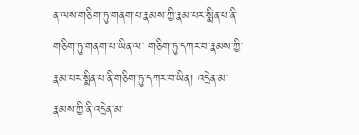ན་ལས་གཅིག་ཏུ་གནག་པ་རྣམས་ཀྱི་རྣམ་པར་སྨིན་པ་ནི་གཅིག་ཏུ་གནག་པ་ཡིན་ལ་ གཅིག་ཏུ་དཀར་བ་རྣམས་ཀྱི་རྣམ་པར་སྨིན་པ་ནི་གཅིག་ཏུ་དཀར་བ་ཡིན། འདྲེན་མ་རྣམས་ཀྱི་ནི་འདྲེན་མ་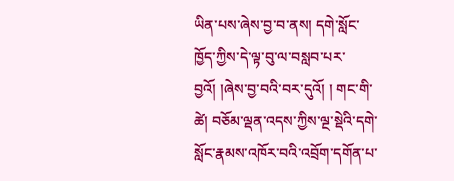ཡིན་པས་ཞེས་བྱ་བ་ནས། དགེ་སློང་ཁྱོད་ཀྱིས་དེ་ལྟ་བུ་ལ་བསླབ་པར་བྱའོ། །ཞེས་བྱ་བའི་བར་དུའོ། ། གང་གི་ཚེ། བཅོམ་ལྡན་འདས་ཀྱིས་ལྔ་སྡེའི་དགེ་སློང་རྣམས་འཁོར་བའི་འབྲོག་དགོན་པ་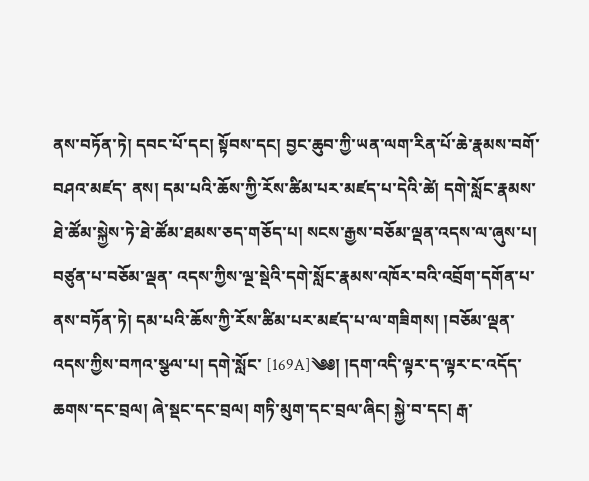ནས་བཏོན་ཏེ། དབང་པོ་དང། སྟོབས་དང། བྱང་ཆུབ་ཀྱི་ཡན་ལག་རིན་པོ་ཆེ་རྣམས་བགོ་བཤའ་མཛད་ ནས། དམ་པའི་ཆོས་ཀྱི་རོས་ཚིམ་པར་མཛད་པ་དེའི་ཚེ། དགེ་སློང་རྣམས་ཐེ་ཚོམ་སྐྱེས་ཏེ་ཐེ་ཚོམ་ཐམས་ཅད་གཅོད་པ། སངས་རྒྱས་བཅོམ་ལྡན་འདས་ལ་ཞུས་པ། བཙུན་པ་བཅོམ་ལྡན་ འདས་ཀྱིས་ལྔ་སྡེའི་དགེ་སློང་རྣམས་འཁོར་བའི་འབྲོག་དགོན་པ་ནས་བཏོན་ཏེ། དམ་པའི་ཆོས་ཀྱི་རོས་ཚིམ་པར་མཛད་པ་ལ་གཟིགས། །བཅོམ་ལྡན་འདས་ཀྱིས་བཀའ་སྩལ་པ། དགེ་སློང་ [169A]༄༅། །དག་འདི་ལྟར་ད་ལྟར་ང་འདོད་ཆགས་དང་བྲལ། ཞེ་སྡང་དང་བྲལ། གཏི་མུག་དང་བྲལ་ཞིང། སྐྱེ་བ་དང། རྒ་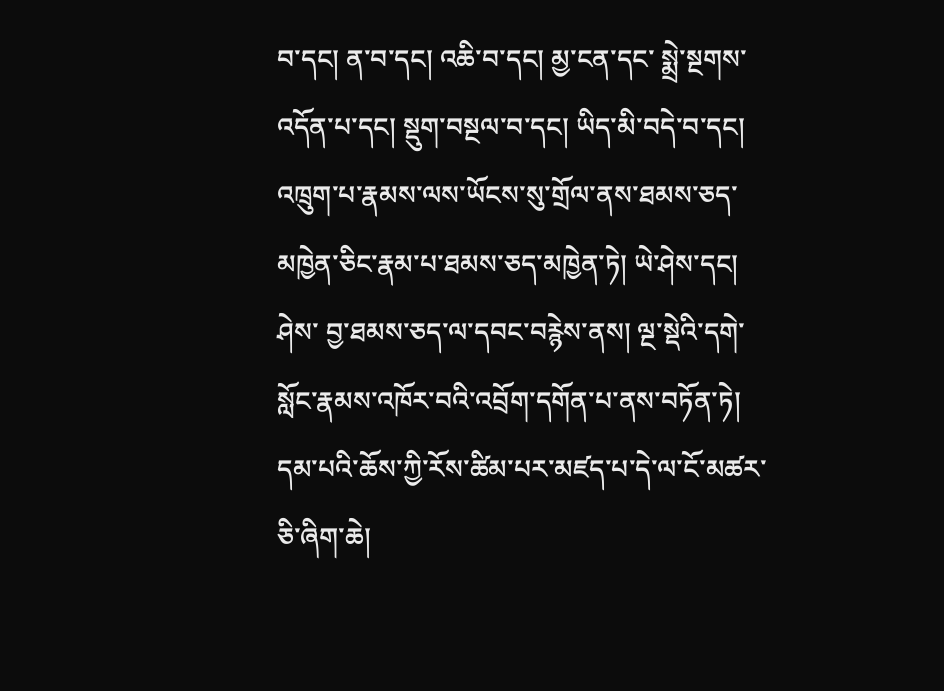བ་དང། ན་བ་དང། འཆི་བ་དང། མྱ་ངན་དང་ སྨྲེ་སྔགས་འདོན་པ་དང། སྡུག་བསྔལ་བ་དང། ཡིད་མི་བདེ་བ་དང། འཁྲུག་པ་རྣམས་ལས་ཡོངས་སུ་གྲོལ་ནས་ཐམས་ཅད་མཁྱེན་ཅིང་རྣམ་པ་ཐམས་ཅད་མཁྱེན་ཏེ། ཡེ་ཤེས་དང། ཤེས་ བྱ་ཐམས་ཅད་ལ་དབང་བརྙེས་ནས། ལྔ་སྡེའི་དགེ་སློང་རྣམས་འཁོར་བའི་འབྲོག་དགོན་པ་ནས་བཏོན་ཏེ། དམ་པའི་ཆོས་ཀྱི་རོས་ཚིམ་པར་མཛད་པ་དེ་ལ་ངོ་མཚར་ཅི་ཞིག་ཆེ།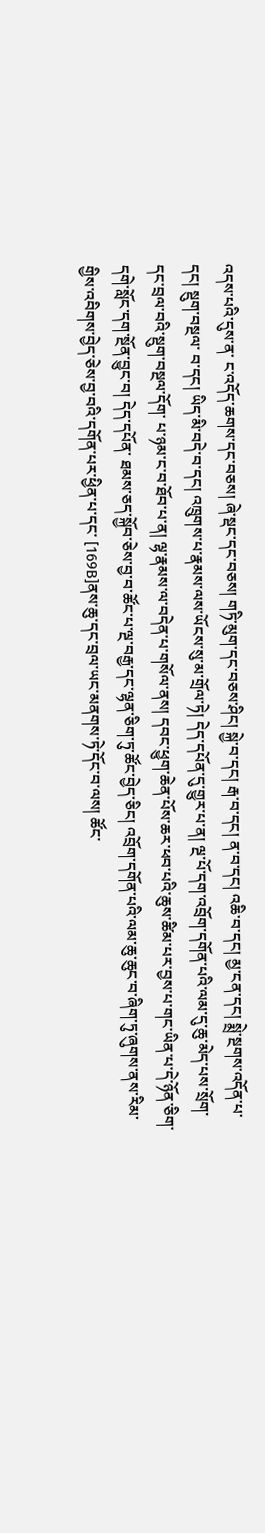འདས་པའི་དུས་ན་ ང་འདོད་ཆགས་དང་བཅས། ཞེ་སྡང་དང་བཅས། གཏི་མུག་དང་བཅས་ཤིང། སྐྱེ་བ་དང། རྒ་བ་དང། ན་བ་དང། འཆི་བ་དང། མྱ་ངན་དང། སྨྲེ་སྔགས་འདོན་པ་དང། སྡུག་བསྔལ་ བ་དང། ཡིད་མི་བདེ་བ་དང། འཁྲུགས་པ་རྣམས་ལས་ཡོངས་སུ་མ་གྲོལ་ཏེ། དེད་དཔོན་དུ་གྱུར་པ་ན། ལྔ་པོ་དག་འབྲོག་དགོན་པའི་ལམ་དུ་ཆུ་མེད་པས་སྲོག་དང་བྲལ་བའི་སྡུག་བསྔལ་དོག་ པ་ཉམ་ང་བ་ཐོབ་པ་ན། ལྷ་རྣམས་ལ་བདེན་པ་གསོལ་ནས། དབང་ཕྱུག་ཆེན་པོས་ཆར་ཕབ་པའི་ཆུས་ཚིམ་པར་བྱས་པ་གང་ཡིན་པ་དེ་ཉོན་ཅིག་དགེ་སློང་དག་སྔོན་བྱུང་བ། དེད་དཔོན་ ཐམས་ཅད་སྐྱོབ་ཅེས་བྱ་བ་ཚོང་པ་ལྔ་བརྒྱ་དང་ལྷན་ཅིག་ཏུ་ཚོང་བྱེད་ཅིང། འབྲོག་དགོན་པའི་ལམ་ཆུ་ཆུང་བ་ཞིག་ཏུ་ཞུགས་ནས་རིམ་གྱིས་འབིགས་བྱེད་ཅེས་བྱ་བའི་དགོན་པར་ཕྱིན་པ་དང་ [169B]ནས་ཆུ་དང་བྲལ་ཡང་མནགས་ཏེ་དོང་བ་ལས། ཚོང་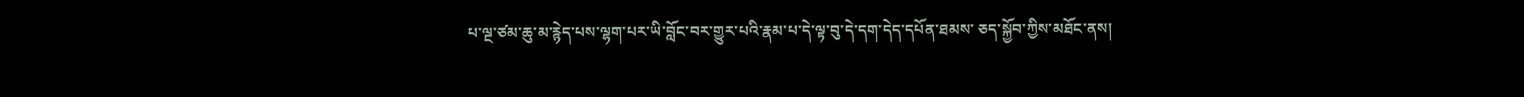པ་ལྔ་ཙམ་ཆུ་མ་རྙེད་པས་ལྷག་པར་ཡི་བློང་བར་གྱུར་པའི་རྣམ་པ་དེ་ལྟ་བུ་དེ་དག་དེད་དཔོན་ཐམས་ ཅད་སྐྱོབ་ཀྱིས་མཐོང་ནས།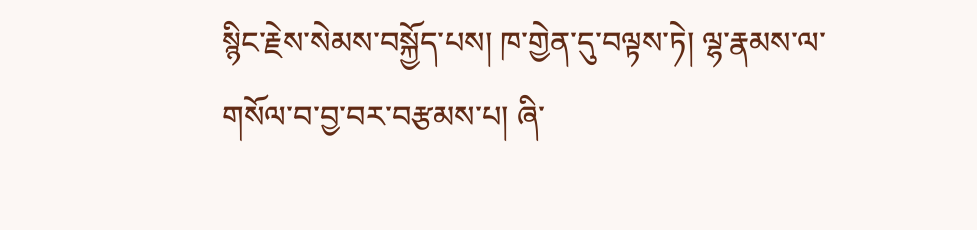སྙིང་རྗེས་སེམས་བསྐྱོད་པས། ཁ་གྱེན་དུ་བལྟས་ཏེ། ལྷ་རྣམས་ལ་གསོལ་བ་བྱ་བར་བརྩམས་པ། ཞི་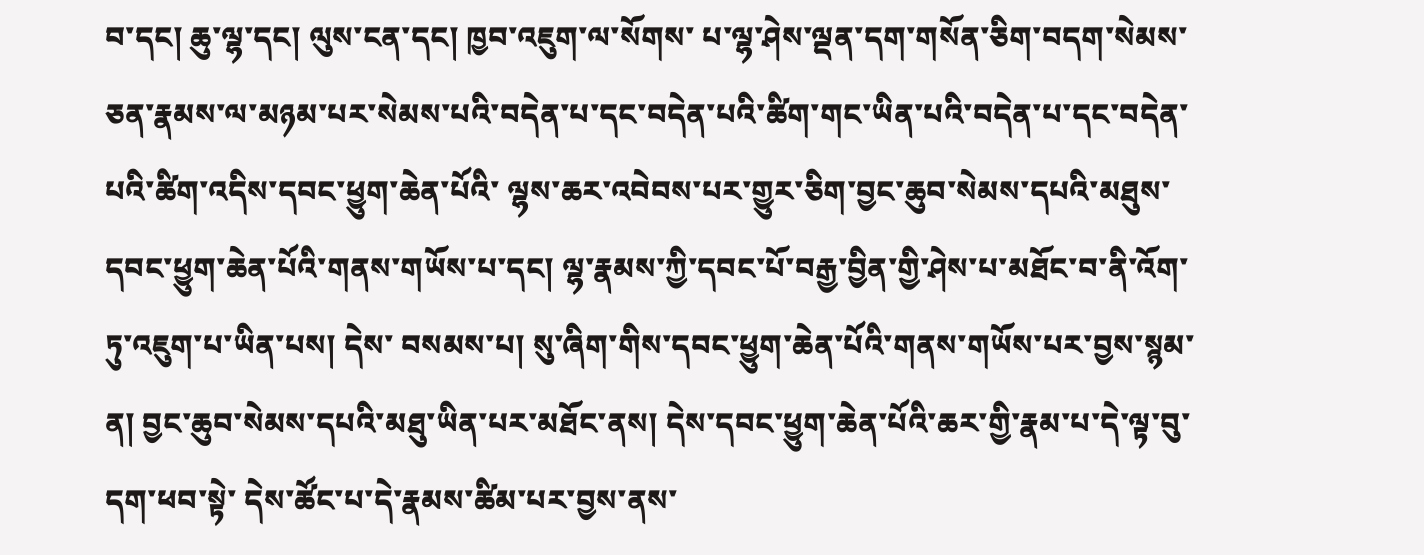བ་དང། ཆུ་ལྷ་དང། ལུས་ངན་དང། ཁྱབ་འཇུག་ལ་སོགས་ པ་ལྷ་ཤེས་ལྡན་དག་གསོན་ཅིག་བདག་སེམས་ཅན་རྣམས་ལ་མཉམ་པར་སེམས་པའི་བདེན་པ་དང་བདེན་པའི་ཚིག་གང་ཡིན་པའི་བདེན་པ་དང་བདེན་པའི་ཚིག་འདིས་དབང་ཕྱུག་ཆེན་པོའི་ ལྷས་ཆར་འབེབས་པར་གྱུར་ཅིག་བྱང་ཆུབ་སེམས་དཔའི་མཐུས་དབང་ཕྱུག་ཆེན་པོའི་གནས་གཡོས་པ་དང། ལྷ་རྣམས་ཀྱི་དབང་པོ་བརྒྱ་བྱིན་གྱི་ཤེས་པ་མཐོང་བ་ནི་འོག་ཏུ་འཇུག་པ་ཡིན་པས། དེས་ བསམས་པ། སུ་ཞིག་གིས་དབང་ཕྱུག་ཆེན་པོའི་གནས་གཡོས་པར་བྱས་སྙམ་ན། བྱང་ཆུབ་སེམས་དཔའི་མཐུ་ཡིན་པར་མཐོང་ནས། དེས་དབང་ཕྱུག་ཆེན་པོའི་ཆར་གྱི་རྣམ་པ་དེ་ལྟ་བུ་དག་ཕབ་སྟེ་ དེས་ཚོང་པ་དེ་རྣམས་ཚིམ་པར་བྱས་ནས་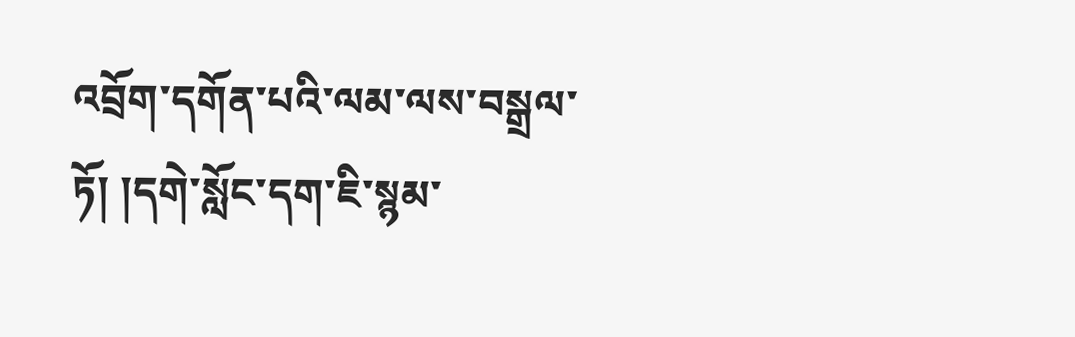འབྲོག་དགོན་པའི་ལམ་ལས་བསྒྲལ་ཏོ། །དགེ་སློང་དག་ཇི་སྙམ་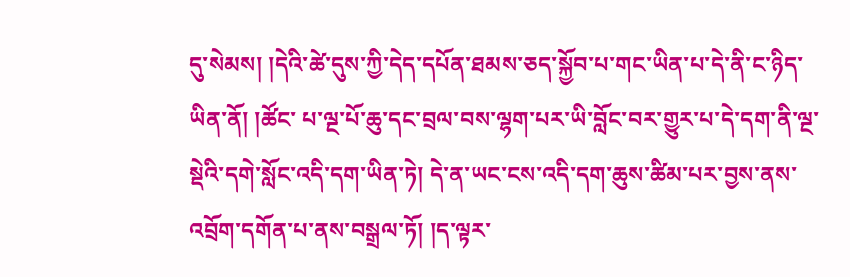དུ་སེམས། །དེའི་ཚེ་དུས་ཀྱི་དེད་དཔོན་ཐམས་ཅད་སྐྱོབ་པ་གང་ཡིན་པ་དེ་ནི་ང་ཉིད་ཡིན་ནོ། །ཚོང་ པ་ལྔ་པོ་ཆུ་དང་བྲལ་བས་ལྷག་པར་ཡི་བློང་བར་གྱུར་པ་དེ་དག་ནི་ལྔ་སྡེའི་དགེ་སློང་འདི་དག་ཡིན་ཏེ། དེ་ན་ཡང་ངས་འདི་དག་ཆུས་ཚིམ་པར་བྱས་ནས་འབྲོག་དགོན་པ་ནས་བསྒྲལ་ཏོ། །ད་ལྟར་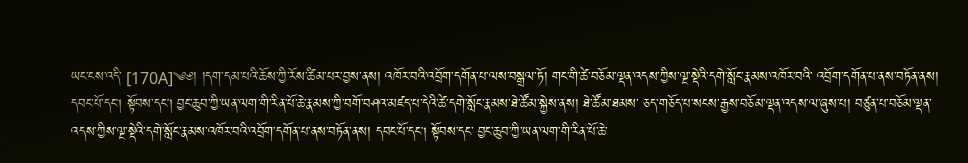ཡང་ངས་འདི་ [170A]༄༅། །དག་དམ་པའི་ཆོས་ཀྱི་རོས་ཚིམ་པར་བྱས་ནས། འཁོར་བའི་འབྲོག་དགོན་པ་ལས་བསྒྲལ་ཏོ། གང་གི་ཚེ་བཅོམ་ལྡན་འདས་ཀྱིས་ལྔ་སྡེའི་དགེ་སློང་རྣམས་འཁོར་བའི་ འབྲོག་དགོན་པ་ནས་བཏོན་ནས། དབང་པོ་དང། སྟོབས་དང། བྱང་ཆུབ་ཀྱི་ཡན་ལག་གི་རིན་པོ་ཆེ་རྣམས་ཀྱི་བགོ་བཤའ་མཛད་པ་དེའི་ཚེ་དགེ་སློང་རྣམས་ཐེ་ཚོམ་སྐྱེས་ནས། ཐེ་ཚོམ་ཐམས་ ཅད་གཅོད་པ་སངས་རྒྱས་བཅོམ་ལྡན་འདས་ལ་ཞུས་པ། བཙུན་པ་བཅོམ་ལྡན་འདས་ཀྱིས་ལྔ་སྡེའི་དགེ་སློང་རྣམས་འཁོར་བའི་འབྲོག་དགོན་པ་ནས་བཏོན་ནས། དབང་པོ་དང། སྟོབས་དང་ བྱང་ཆུབ་ཀྱི་ཡན་ལག་གི་རིན་པོ་ཆེ་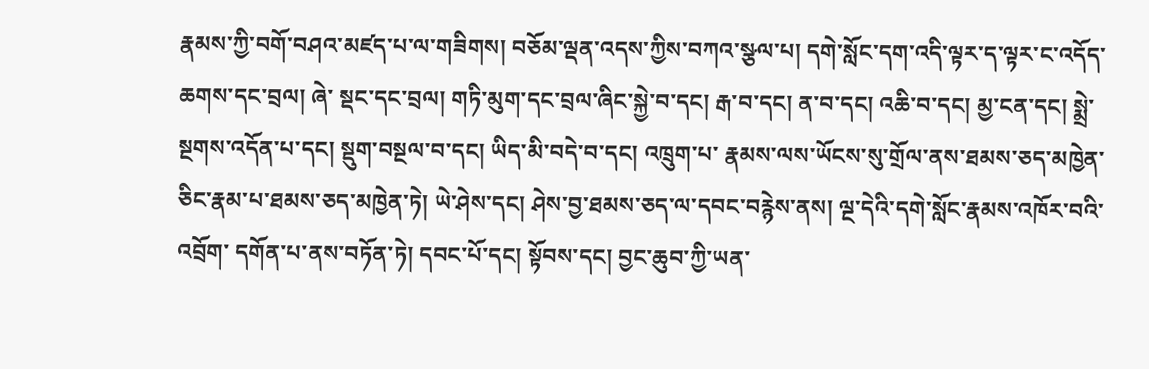རྣམས་ཀྱི་བགོ་བཤའ་མཛད་པ་ལ་གཟིགས། བཅོམ་ལྡན་འདས་ཀྱིས་བཀའ་སྩལ་པ། དགེ་སློང་དག་འདི་ལྟར་ད་ལྟར་ང་འདོད་ཆགས་དང་བྲལ། ཞེ་ སྡང་དང་བྲལ། གཏི་མུག་དང་བྲལ་ཞིང་སྐྱེ་བ་དང། རྒ་བ་དང། ན་བ་དང། འཆི་བ་དང། མྱ་ངན་དང། སྨྲེ་སྔགས་འདོན་པ་དང། སྡུག་བསྔལ་བ་དང། ཡིད་མི་བདེ་བ་དང། འཁྲུག་པ་ རྣམས་ལས་ཡོངས་སུ་གྲོལ་ནས་ཐམས་ཅད་མཁྱེན་ཅིང་རྣམ་པ་ཐམས་ཅད་མཁྱེན་ཏེ། ཡེ་ཤེས་དང། ཤེས་བྱ་ཐམས་ཅད་ལ་དབང་བརྙེས་ནས། ལྔ་དེའི་དགེ་སློང་རྣམས་འཁོར་བའི་འབྲོག་ དགོན་པ་ནས་བཏོན་ཏེ། དབང་པོ་དང། སྟོབས་དང། བྱང་ཆུབ་ཀྱི་ཡན་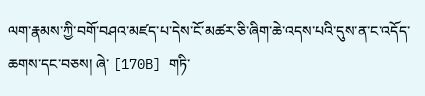ལག་རྣམས་ཀྱི་བགོ་བཤའ་མཛད་པ་དེས་ངོ་མཚར་ཅི་ཞིག་ཆེ་འདས་པའི་དུས་ན་ང་འདོད་ཆགས་དང་བཅས། ཞེ་ [170B] གཏི་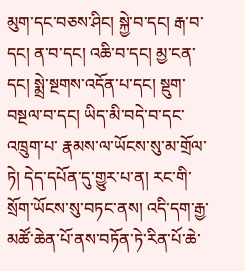མུག་དང་བཅས་ཤིང། སྐྱེ་བ་དང། རྒ་བ་དང། ན་བ་དང། འཆི་བ་དང། མྱ་ངན་དང། སྨྲེ་སྔགས་འདོན་པ་དང། སྡུག་བསྔལ་བ་དང། ཡིད་མི་བདེ་བ་དང་འཁྲུག་པ་ རྣམས་ལ་ཡོངས་སུ་མ་གྲོལ་ཏེ། དེད་དཔོན་དུ་གྱུར་པ་ན། རང་གི་སྲོག་ཡོངས་སུ་བཏང་ནས། འདི་དག་རྒྱ་མཚོ་ཆེན་པོ་ནས་བཏོན་ཏེ་རིན་པོ་ཆེ་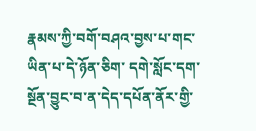རྣམས་ཀྱི་བགོ་བཤའ་བྱས་པ་གང་ཡིན་པ་དེ་ཉོན་ཅིག་ དགེ་སློང་དག་སྔོན་བྱུང་བ་ན་དེད་དཔོན་ནོར་གྱི་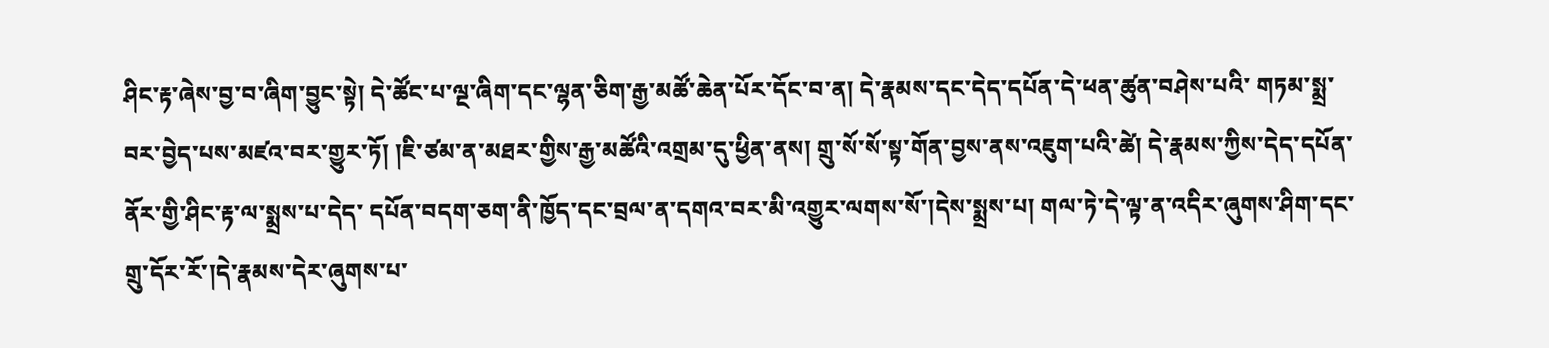ཤིང་རྟ་ཞེས་བྱ་བ་ཞིག་བྱུང་སྟེ། དེ་ཚོང་པ་ལྔ་ཞིག་དང་ལྷན་ཅིག་རྒྱ་མཚོ་ཆེན་པོར་དོང་བ་ན། དེ་རྣམས་དང་དེད་དཔོན་དེ་ཕན་ཚུན་བཤེས་པའི་ གཏམ་སྨྲ་བར་བྱེད་པས་མཛའ་བར་གྱུར་ཏོ། །ཇི་ཙམ་ན་མཐར་གྱིས་རྒྱ་མཚོའི་འགྲམ་དུ་ཕྱིན་ནས། གྲུ་སོ་སོ་སྟ་གོན་བྱས་ནས་འཇུག་པའི་ཚེ། དེ་རྣམས་ཀྱིས་དེད་དཔོན་ནོར་གྱི་ཤིང་རྟ་ལ་སྨྲས་པ་དེད་ དཔོན་བདག་ཅག་ནི་ཁྱོད་དང་བྲལ་ན་དགའ་བར་མི་འགྱུར་ལགས་སོ་།དེས་སྨྲས་པ། གལ་ཏེ་དེ་ལྟ་ན་འདིར་ཞུགས་ཤིག་དང་གྲུ་དོར་རོ་།དེ་རྣམས་དེར་ཞུགས་པ་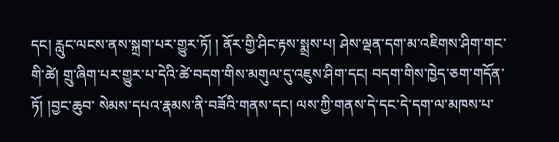དང། རླུང་ལངས་ནས་སྐྲག་པར་གྱུར་ཏོ། ། ནོར་གྱི་ཤིང་རྟས་སྨྲས་པ། ཤེས་ལྡན་དག་མ་འཇིགས་ཤིག་གང་གི་ཚེ། གྲུ་ཞིག་པར་གྱུར་པ་དེའི་ཚེ་བདག་གིས་མགུལ་དུ་འཇུས་ཤིག་དང། བདག་གིས་ཁྱེད་ཅག་གདོན་ཏོ། །བྱང་ཆུབ་ སེམས་དཔའ་རྣམས་ནི་བཟོའི་གནས་དང། ལས་ཀྱི་གནས་དེ་དང་དེ་དག་ལ་མཁས་པ་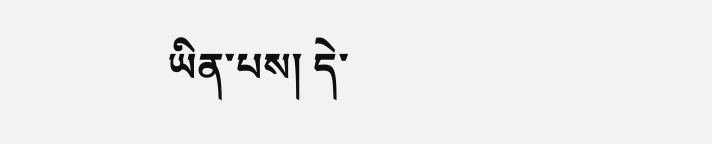ཡིན་པས། དེ་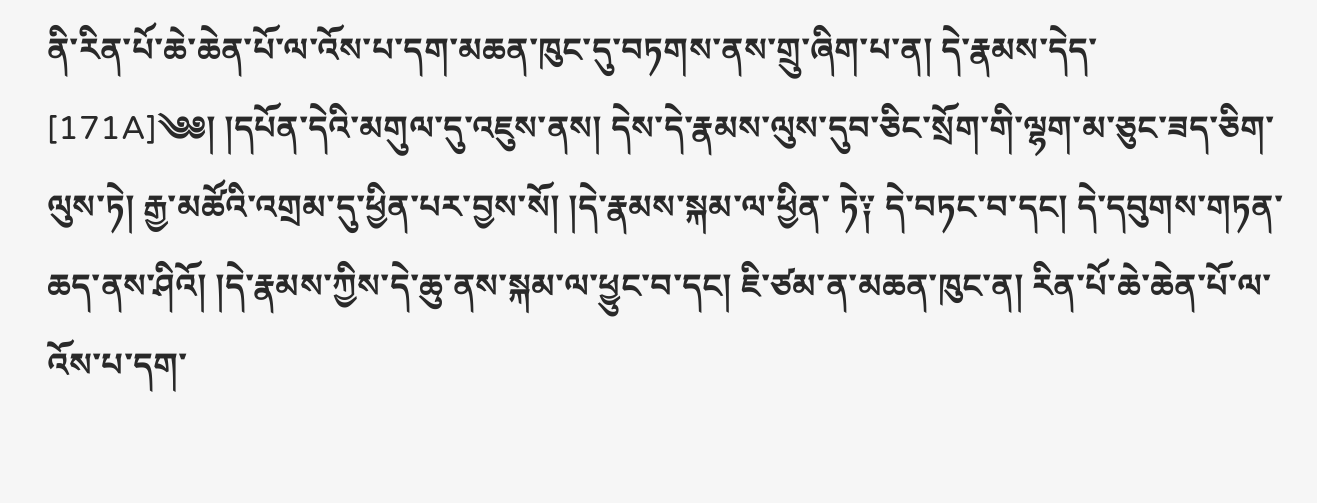ནི་རིན་པོ་ཆེ་ཆེན་པོ་ལ་འོས་པ་དག་མཆན་ཁུང་དུ་བཏགས་ནས་གྲུ་ཞིག་པ་ན། དེ་རྣམས་དེད་ [171A]༄༅། །དཔོན་དེའི་མགུལ་དུ་འཇུས་ནས། དེས་དེ་རྣམས་ལུས་དུབ་ཅིང་སྲོག་གི་ལྷག་མ་ཅུང་ཟད་ཅིག་ལུས་ཏེ། རྒྱ་མཚོའི་འགྲམ་དུ་ཕྱིན་པར་བྱས་སོ། །དེ་རྣམས་སྐམ་ལ་ཕྱིན་ ཏེ༑ དེ་བཏང་བ་དང། དེ་དབུགས་གཏན་ཆད་ནས་ཤིའོ། །དེ་རྣམས་ཀྱིས་དེ་ཆུ་ནས་སྐམ་ལ་ཕྱུང་བ་དང། ཇི་ཙམ་ན་མཆན་ཁུང་ན། རིན་པོ་ཆེ་ཆེན་པོ་ལ་འོས་པ་དག་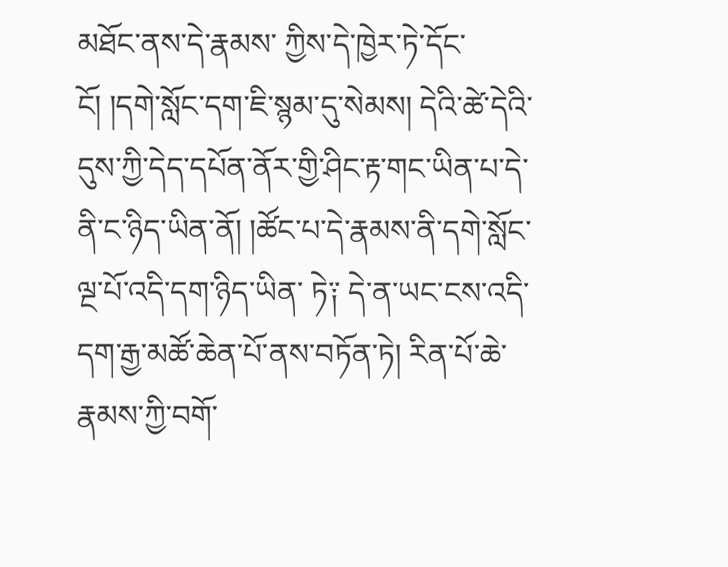མཐོང་ནས་དེ་རྣམས་ ཀྱིས་དེ་ཁྱེར་ཏེ་དོང་ངོ། །དགེ་སློང་དག་ཇི་སྙམ་དུ་སེམས། དེའི་ཚེ་དེའི་དུས་ཀྱི་དེད་དཔོན་ནོར་གྱི་ཤིང་རྟ་གང་ཡིན་པ་དེ་ནི་ང་ཉིད་ཡིན་ནོ། །ཚོང་པ་དེ་རྣམས་ནི་དགེ་སློང་ལྔ་པོ་འདི་དག་ཉིད་ཡིན་ ཏེ༑ དེ་ན་ཡང་ངས་འདི་དག་རྒྱ་མཚོ་ཆེན་པོ་ནས་བཏོན་ཏེ། རིན་པོ་ཆེ་རྣམས་ཀྱི་བགོ་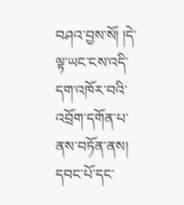བཤའ་བྱས་སོ། །དེ་ལྟ་ཡང་ངས་འདི་དག་འཁོར་བའི་འབྲོག་དགོན་པ་ནས་བཏོན་ནས། དབང་པོ་དང་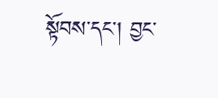སྟོབས་དང། བྱང་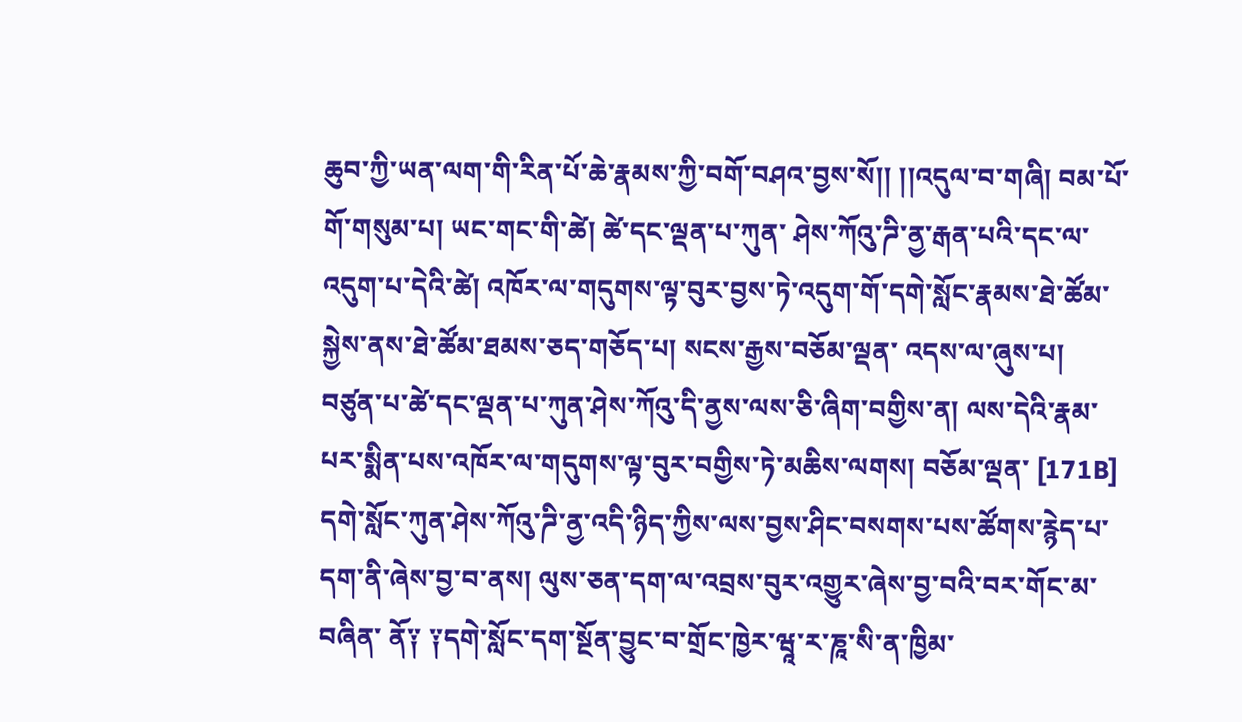ཆུབ་ཀྱི་ཡན་ལག་གི་རིན་པོ་ཆེ་རྣམས་ཀྱི་བགོ་བཤའ་བྱས་སོ།། །།འདུལ་བ་གཞི། བམ་པོ་གོ་གསུམ་པ། ཡང་གང་གི་ཚེ། ཚེ་དང་ལྡན་པ་ཀུན་ ཤེས་ཀོའུ་ཌི་ནྱ་རྒན་པའི་དང་ལ་འདུག་པ་དེའི་ཚེ། འཁོར་ལ་གདུགས་ལྟ་བུར་བྱས་ཏེ་འདུག་གོ་དགེ་སློང་རྣམས་ཐེ་ཚོམ་སྐྱེས་ནས་ཐེ་ཚོམ་ཐམས་ཅད་གཅོད་པ། སངས་རྒྱས་བཅོམ་ལྡན་ འདས་ལ་ཞུས་པ། བཙུན་པ་ཚེ་དང་ལྡན་པ་ཀུན་ཤེས་ཀོའུ་དི་ནྱས་ལས་ཅི་ཞིག་བགྱིས་ན། ལས་དེའི་རྣམ་པར་སྨིན་པས་འཁོར་ལ་གདུགས་ལྟ་བུར་བགྱིས་ཏེ་མཆིས་ལགས། བཅོམ་ལྡན་ [171B] དགེ་སློང་ཀུན་ཤེས་ཀོའུ་ཌི་ནྱ་འདི་ཉིད་ཀྱིས་ལས་བྱས་ཤིང་བསགས་པས་ཚོགས་རྙེད་པ་དག་ནི་ཞེས་བྱ་བ་ནས། ལུས་ཅན་དག་ལ་འབྲས་བུར་འགྱུར་ཞེས་བྱ་བའི་བར་གོང་མ་བཞིན་ ནོ༑ ༑དགེ་སློང་དག་སྔོན་བྱུང་བ་གྲོང་ཁྱེར་ཝཱ་ར་ཎཱ་སི་ན་ཁྱིམ་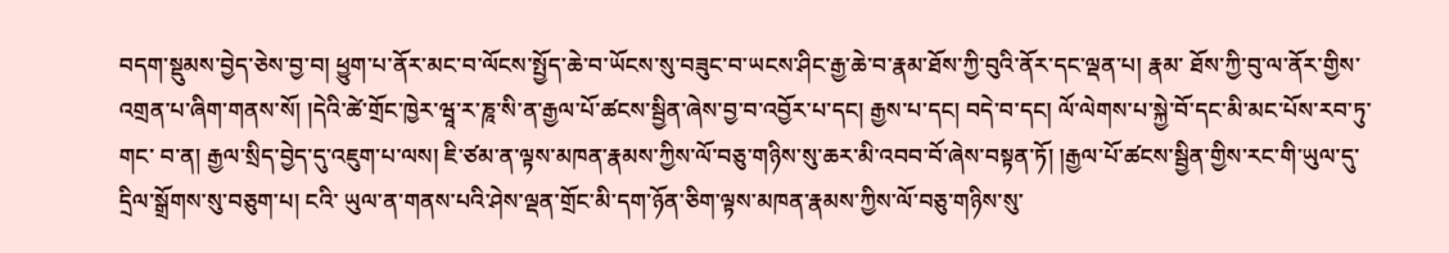བདག་སྡུམས་བྱེད་ཅེས་བྱ་བ། ཕྱུག་པ་ནོར་མང་བ་ལོངས་སྤྱོད་ཆེ་བ་ཡོངས་སུ་བཟུང་བ་ཡངས་ཤིང་རྒྱ་ཆེ་བ་རྣམ་ཐོས་ཀྱི་བུའི་ནོར་དང་ལྡན་པ། རྣམ་ ཐོས་ཀྱི་བུ་ལ་ནོར་གྱིས་འགྲན་པ་ཞིག་གནས་སོ། །དེའི་ཚེ་གྲོང་ཁྱེར་ཝཱ་ར་ཎཱ་སི་ན་རྒྱལ་པོ་ཚངས་སྦྱིན་ཞེས་བྱ་བ་འབྱོར་པ་དང། རྒྱས་པ་དང། བདེ་བ་དང། ལོ་ལེགས་པ་སྐྱེ་བོ་དང་མི་མང་པོས་རབ་ཏུ་གང་ བ་ན། རྒྱལ་སྲིད་བྱེད་དུ་འཇུག་པ་ལས། ཇི་ཙམ་ན་ལྟས་མཁན་རྣམས་ཀྱིས་ལོ་བཅུ་གཉིས་སུ་ཆར་མི་འབབ་བོ་ཞེས་བསྟན་ཏོ། །རྒྱལ་པོ་ཚངས་སྦྱིན་གྱིས་རང་གི་ཡུལ་དུ་དྲིལ་སྒྲོགས་སུ་བཅུག་པ། ངའི་ ཡུལ་ན་གནས་པའི་ཤེས་ལྡན་གྲོང་མི་དག་ཉོན་ཅིག་ལྟས་མཁན་རྣམས་ཀྱིས་ལོ་བཅུ་གཉིས་སུ་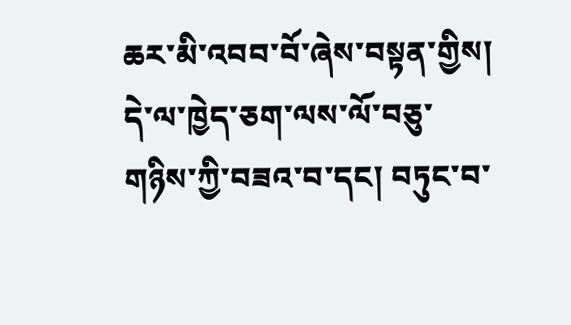ཆར་མི་འབབ་བོ་ཞེས་བསྟན་གྱིས། དེ་ལ་ཁྱེད་ཅག་ལས་ལོ་བཅུ་གཉིས་ཀྱི་བཟའ་བ་དང། བཏུང་བ་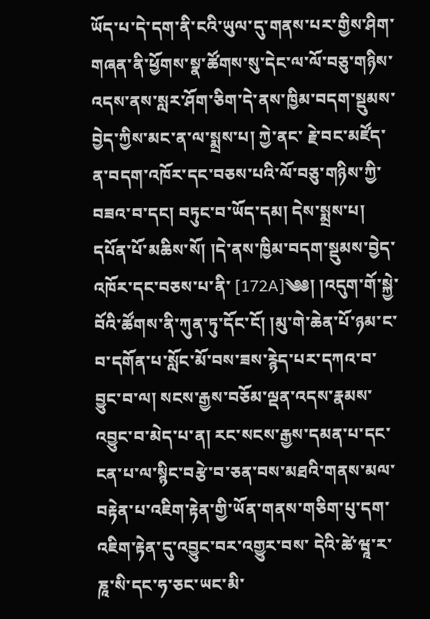ཡོད་པ་དེ་དག་ནི་ངའི་ཡུལ་དུ་གནས་པར་གྱིས་ཤིག་གཞན་ནི་ཕྱོགས་སྣ་ཚོགས་སུ་དེང་ལ་ལོ་བཅུ་གཉིས་འདས་ནས་སླར་ཤོག་ཅིག་དེ་ནས་ཁྱིམ་བདག་སྡུམས་བྱེད་ཀྱིས་མང་ན་ལ་སྨྲས་པ། ཀྱེ་ནང་ རྗེ་བང་མཛོད་ན་བདག་འཁོར་དང་བཅས་པའི་ལོ་བཅུ་གཉིས་ཀྱི་བཟའ་བ་དང། བཏུང་བ་ཡོད་དམ། དེས་སྨྲས་པ། དཔོན་པོ་མཆིས་སོ། །དེ་ནས་ཁྱིམ་བདག་སྡུམས་བྱེད་འཁོར་དང་བཅས་པ་ནི་ [172A]༄༅། །འདུག་གོ་སྐྱེ་བོའི་ཚོགས་ནི་ཀུན་ཏུ་དོང་ངོ། །མུ་གེ་ཆེན་པོ་ཉམ་ང་བ་དགོན་པ་སློང་མོ་བས་ཟས་རྙེད་པར་དཀའ་བ་བྱུང་བ་ལ། སངས་རྒྱས་བཅོམ་ལྡན་འདས་རྣམས་ འབྱུང་བ་མེད་པ་ན། རང་སངས་རྒྱས་དམན་པ་དང་ངན་པ་ལ་སྙིང་བརྩེ་བ་ཅན་བས་མཐའི་གནས་མལ་བརྟེན་པ་འཇིག་རྟེན་གྱི་ཡོན་གནས་གཅིག་པུ་དག་འཇིག་རྟེན་དུ་འབྱུང་བར་འགྱུར་བས་ དེའི་ཚེ་ཝཱ་ར་ཎཱ་སི་དང་ཧ་ཅང་ཡང་མི་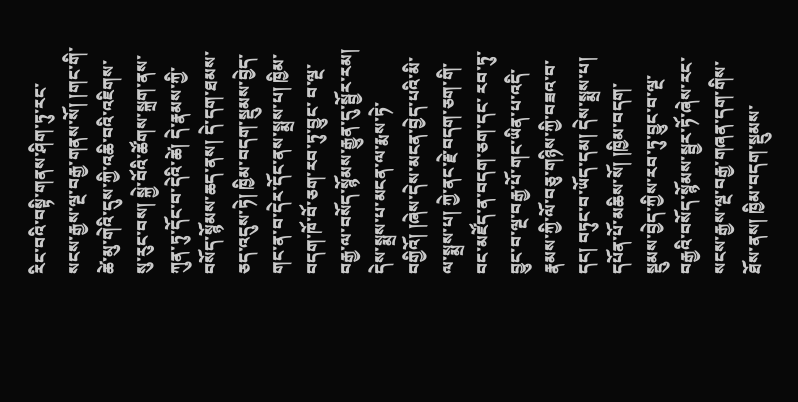རིང་བའི་བསྟི་གནས་ཤིག་ཏུ་རང་སངས་རྒྱས་ལྔ་བརྒྱ་གནས་སོ། །གང་གི་ཚེ་མུ་གེའི་དུས་ཀྱི་འཆི་བའི་འཇིགས་སུ་རུང་བས། སྐྱེ་བོའི་ཚོགས་སྐྲག་ནས་ ཀུན་ཏུ་དོང་བ་དེའི་ཚེ། དེ་རྣམས་ཀྱི་བསོད་སྙོམས་ཆད་ནས། དེ་དག་ཐམས་ཅད་འདུས་ཏེ། ཁྱིམ་བདག་སྡུམས་བྱེད་གང་ན་བ་དེར་དོང་ནས་སྨྲས་པ། ཁྱིམ་བདག་ཁོ་བོ་ཅག་རབ་ཏུ་བྱུང་ བ་ལྔ་བརྒྱ་ལ་བསོད་སྙོམས་རྒྱུན་དུ་སྦྱོར་རམ། དེས་སྨྲས་པ་མངན་ལ་རྨས་ཏེ་བགྱིའོ། །ཞེས་དེས་མངན་བྱེད་པའི་མི་ལ་སྨྲས་པ། ཀྱེ་ནང་རྗེ་བདག་ཅག་གི་བང་མཛོད་ན་བདག་ཅག་དང་ རབ་ཏུ་བྱུང་བ་ལྔ་བརྒྱ་པོ་གང་ཡིན་པ་འདི་རྣམས་ཀྱི་ལོ་བཅུ་གཉིས་ཀྱི་བཟའ་བ་དང། བཏུང་བ་ཡོད་དམ། དེས་སྨྲས་པ། དཔོན་པོ་མཆིས་སོ། །ཁྱིམ་བདག་སྡུམས་བྱེད་ཀྱིས་རབ་ཏུ་བྱུང་བ་ལྔ་ བརྒྱའི་བསོད་སྙོམས་སྦྱར་ཏོ་ཞེས་རང་སངས་རྒྱས་ལྔ་བརྒྱ་གཞན་དག་གིས་ཐོས་ནས། ཁྱིམ་བདག་སྡུམས་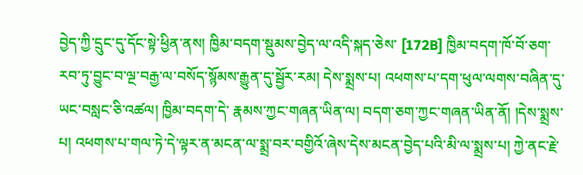བྱེད་ཀྱི་དྲུང་དུ་དོང་སྟེ་ཕྱིན་ནས། ཁྱིམ་བདག་སྡུམས་བྱེད་ལ་འདི་སྐད་ཅེས་ [172B] ཁྱིམ་བདག་ཁོ་བོ་ཅག་རབ་ཏུ་བྱུང་བ་ལྔ་བརྒྱ་ལ་བསོད་སྙོམས་རྒྱུན་དུ་སྦྱོར་རམ། དེས་སྨྲས་པ། འཕགས་པ་དག་ཕུལ་ལགས་བཞིན་དུ་ཡང་བསླང་ཅི་འཚལ། ཁྱིམ་བདག་དེ་ རྣམས་ཀྱང་གཞན་ཡིན་ལ། བདག་ཅག་ཀྱང་གཞན་ཡིན་ནོ། །དེས་སྨྲས་པ། འཕགས་པ་གལ་ཏེ་དེ་ལྟར་ན་མངན་ལ་སྨྲ་བར་བགྱིའོ་ཞེས་དེས་མངན་བྱེད་པའི་མི་ལ་སྨྲས་པ། ཀྱེ་ནང་རྗེ་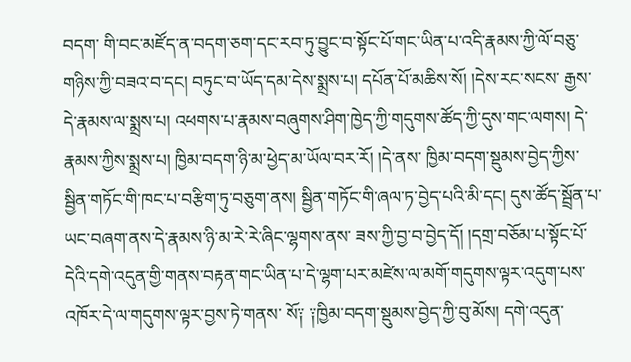བདག་ གི་བང་མཛོད་ན་བདག་ཅག་དང་རབ་ཏུ་བྱུང་བ་སྟོང་པོ་གང་ཡིན་པ་འདི་རྣམས་ཀྱི་ལོ་བཅུ་གཉིས་ཀྱི་བཟའ་བ་དང། བཏུང་བ་ཡོད་དམ་དེས་སྨྲས་པ། དཔོན་པོ་མཆིས་སོ། །དེས་རང་སངས་ རྒྱས་དེ་རྣམས་ལ་སྨྲས་པ། འཕགས་པ་རྣམས་བཞུགས་ཤིག་ཁྱེད་ཀྱི་གདུགས་ཚོད་ཀྱི་དུས་གང་ལགས། དེ་རྣམས་ཀྱིས་སྨྲས་པ། ཁྱིམ་བདག་ཉི་མ་ཕྱེད་མ་ཡོལ་བར་རོ། །དེ་ནས་ ཁྱིམ་བདག་སྡུམས་བྱེད་ཀྱིས་སྦྱིན་གཏོང་གི་ཁང་པ་བརྩིག་ཏུ་བཅུག་ནས། སྦྱིན་གཏོང་གི་ཞལ་ཏ་བྱེད་པའི་མི་དང། དུས་ཚོད་སྦྲོན་པ་ཡང་བཞག་ནས་དེ་རྣམས་ཉི་མ་རེ་རེ་ཞིང་ལྷགས་ནས་ ཟས་ཀྱི་བྱ་བ་བྱེད་དོ། །དགྲ་བཅོམ་པ་སྟོང་པོ་དེའི་དགེ་འདུན་གྱི་གནས་བརྟན་གང་ཡིན་པ་དེ་ལྷག་པར་མཛེས་ལ་མགོ་གདུགས་ལྟར་འདུག་པས་འཁོར་དེ་ལ་གདུགས་ལྟར་བྱས་ཏེ་གནས་ སོ༑ ༑ཁྱིམ་བདག་སྡུམས་བྱེད་ཀྱི་བུ་མོས། དགེ་འདུན་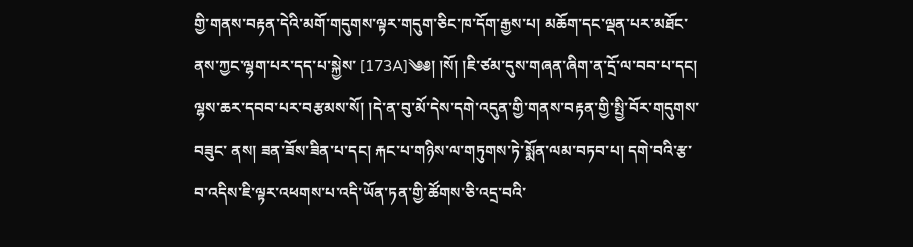གྱི་གནས་བརྟན་དེའི་མགོ་གདུགས་ལྟར་གདུག་ཅིང་ཁ་དོག་རྒྱས་པ། མཆོག་དང་ལྡན་པར་མཐོང་ནས་ཀྱང་ལྷག་པར་དད་པ་སྐྱེས་ [173A]༄༅། །སོ། །ཇི་ཙམ་དུས་གཞན་ཞིག་ན་དྲོ་ལ་བབ་པ་དང། ལྷས་ཆར་དབབ་པར་བརྩམས་སོ། །དེ་ན་བུ་མོ་དེས་དགེ་འདུན་གྱི་གནས་བརྟན་གྱི་སྤྱི་བོར་གདུགས་བཟུང་ ནས། ཟན་ཟོས་ཟིན་པ་དང། རྐང་པ་གཉིས་ལ་གཏུགས་ཏེ་སྨོན་ལམ་བཏབ་པ། དགེ་བའི་རྩ་བ་འདིས་ཇི་ལྟར་འཕགས་པ་འདི་ཡོན་ཏན་གྱི་ཚོགས་ཅི་འདྲ་བའི་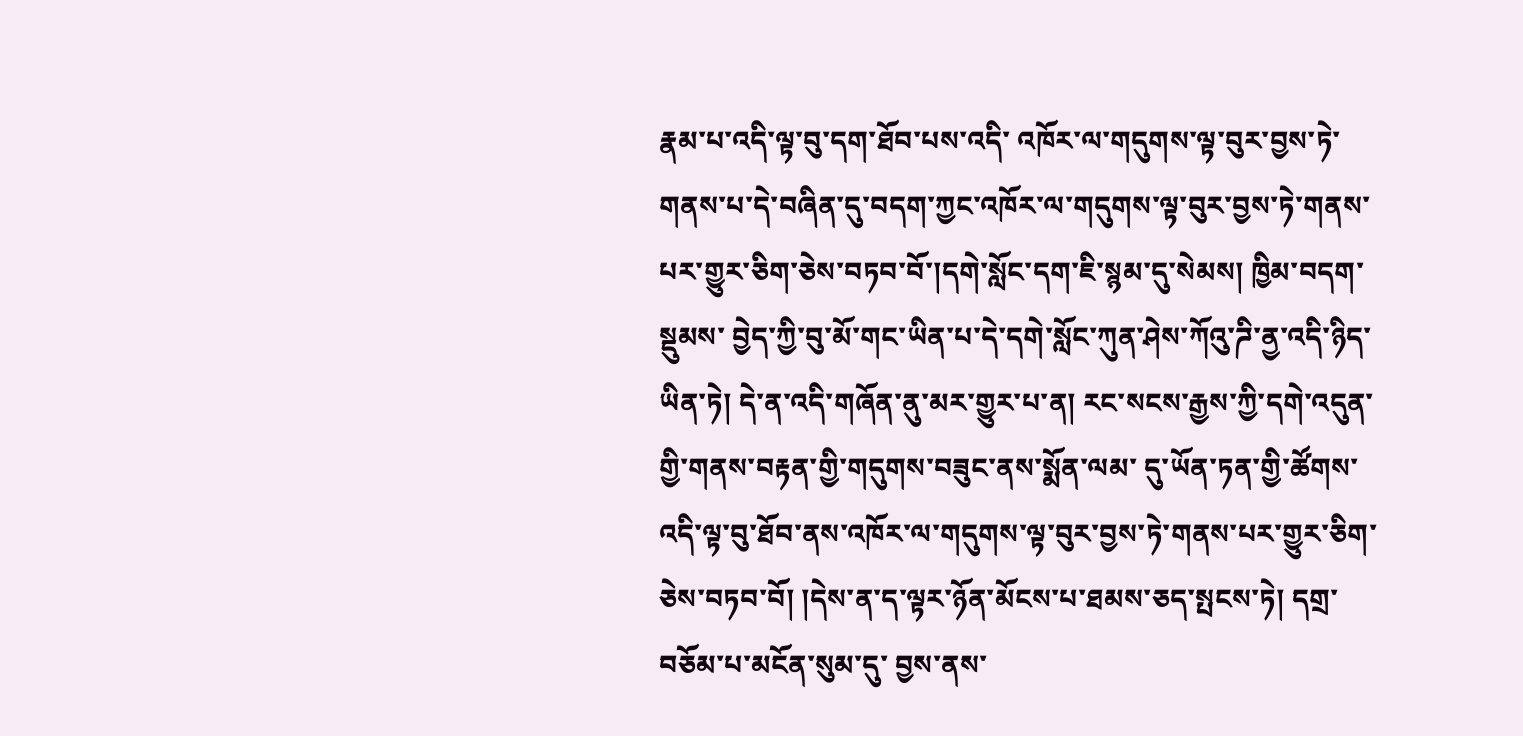རྣམ་པ་འདི་ལྟ་བུ་དག་ཐོབ་པས་འདི་ འཁོར་ལ་གདུགས་ལྟ་བུར་བྱས་ཏེ་གནས་པ་དེ་བཞིན་དུ་བདག་ཀྱང་འཁོར་ལ་གདུགས་ལྟ་བུར་བྱས་ཏེ་གནས་པར་གྱུར་ཅིག་ཅེས་བཏབ་བོ་།དགེ་སློང་དག་ཇི་སྙམ་དུ་སེམས། ཁྱིམ་བདག་སྡུམས་ བྱེད་ཀྱི་བུ་མོ་གང་ཡིན་པ་དེ་དགེ་སློང་ཀུན་ཤེས་ཀོའུ་ཌི་ནྱ་འདི་ཉིད་ཡིན་ཏེ། དེ་ན་འདི་གཞོན་ནུ་མར་གྱུར་པ་ན། རང་སངས་རྒྱས་ཀྱི་དགེ་འདུན་གྱི་གནས་བརྟན་གྱི་གདུགས་བཟུང་ནས་སྨོན་ལམ་ དུ་ཡོན་ཏན་གྱི་ཚོགས་འདི་ལྟ་བུ་ཐོབ་ནས་འཁོར་ལ་གདུགས་ལྟ་བུར་བྱས་ཏེ་གནས་པར་གྱུར་ཅིག་ཅེས་བཏབ་བོ། །དེས་ན་ད་ལྟར་ཉོན་མོངས་པ་ཐམས་ཅད་སྤངས་ཏེ། དགྲ་བཅོམ་པ་མངོན་སུམ་དུ་ བྱས་ནས་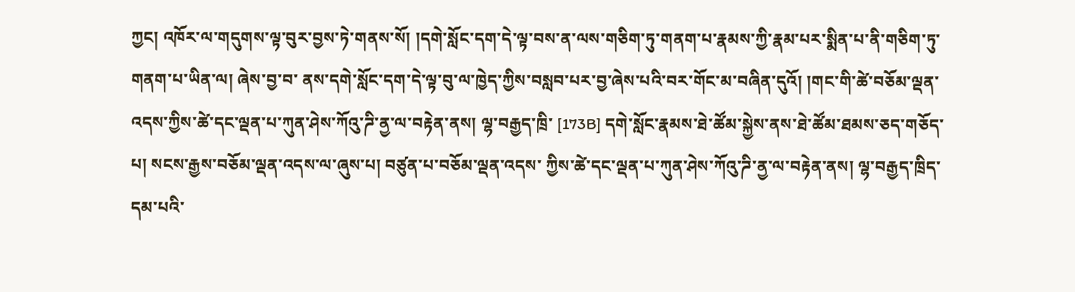ཀྱང། འཁོར་ལ་གདུགས་ལྟ་བུར་བྱས་ཏེ་གནས་སོ། །དགེ་སློང་དག་དེ་ལྟ་བས་ན་ལས་གཅིག་ཏུ་གནག་པ་རྣམས་ཀྱི་རྣམ་པར་སྨིན་པ་ནི་གཅིག་ཏུ་གནག་པ་ཡིན་ལ། ཞེས་བྱ་བ་ ནས་དགེ་སློང་དག་དེ་ལྟ་བུ་ལ་ཁྱེད་ཀྱིས་བསླབ་པར་བྱ་ཞེས་པའི་བར་གོང་མ་བཞིན་དུའོ། །གང་གི་ཚེ་བཅོམ་ལྡན་འདས་ཀྱིས་ཚེ་དང་ལྡན་པ་ཀུན་ཤེས་ཀོའུ་ཌི་ནྱ་ལ་བརྟེན་ནས། ལྷ་བརྒྱད་ཁྲི་ [173B] དགེ་སློང་རྣམས་ཐེ་ཚོམ་སྐྱེས་ནས་ཐེ་ཚོམ་ཐམས་ཅད་གཅོད་པ། སངས་རྒྱས་བཅོམ་ལྡན་འདས་ལ་ཞུས་པ། བཙུན་པ་བཅོམ་ལྡན་འདས་ ཀྱིས་ཚེ་དང་ལྡན་པ་ཀུན་ཤེས་ཀོའུ་ཌི་ནྱ་ལ་བརྟེན་ནས། ལྷ་བརྒྱད་ཁྲིད་དམ་པའི་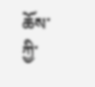ཆོས་ཀྱི་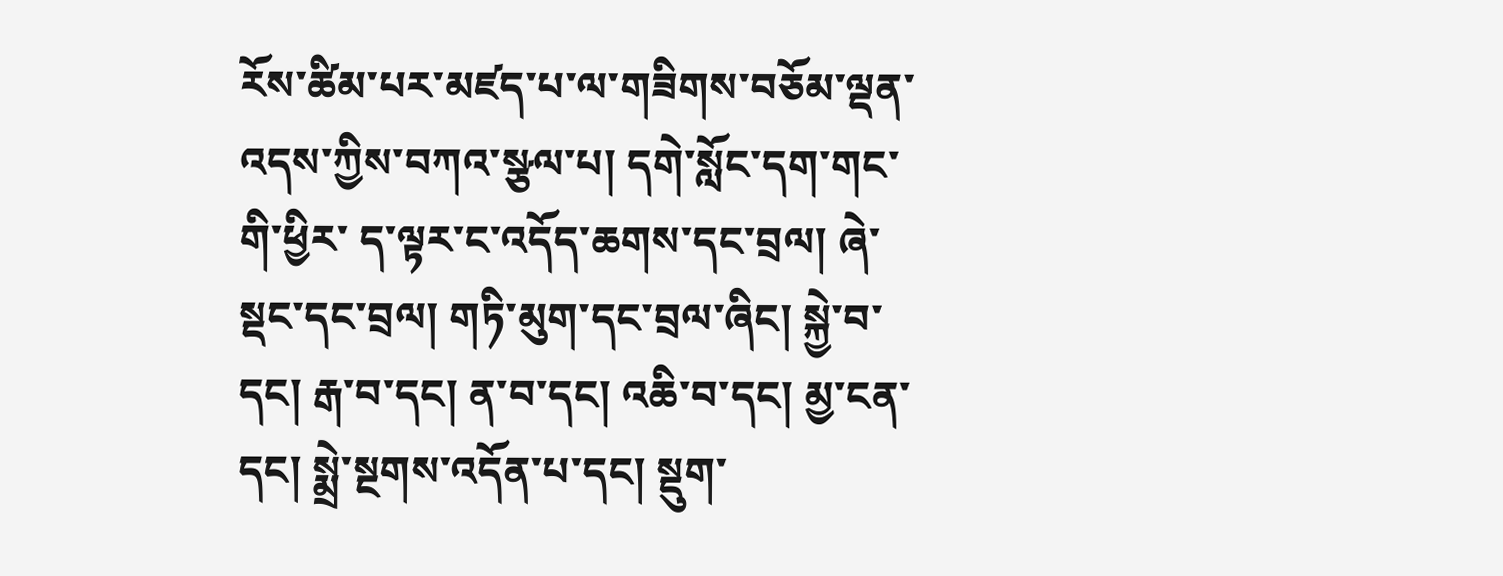རོས་ཚིམ་པར་མཛད་པ་ལ་གཟིགས་བཅོམ་ལྡན་འདས་ཀྱིས་བཀའ་སྩལ་པ། དགེ་སློང་དག་གང་གི་ཕྱིར་ ད་ལྟར་ང་འདོད་ཆགས་དང་བྲལ། ཞེ་སྡང་དང་བྲལ། གཏི་མུག་དང་བྲལ་ཞིང། སྐྱེ་བ་དང། རྒ་བ་དང། ན་བ་དང། འཆི་བ་དང། མྱ་ངན་དང། སྨྲེ་སྔགས་འདོན་པ་དང། སྡུག་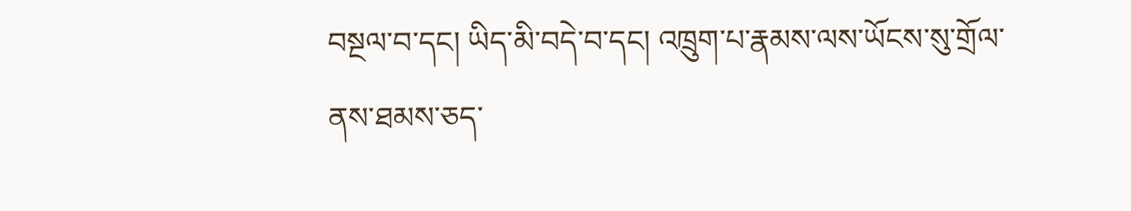བསྔལ་བ་དང། ཡིད་མི་བདེ་བ་དང། འཁྲུག་པ་རྣམས་ལས་ཡོངས་སུ་གྲོལ་ནས་ཐམས་ཅད་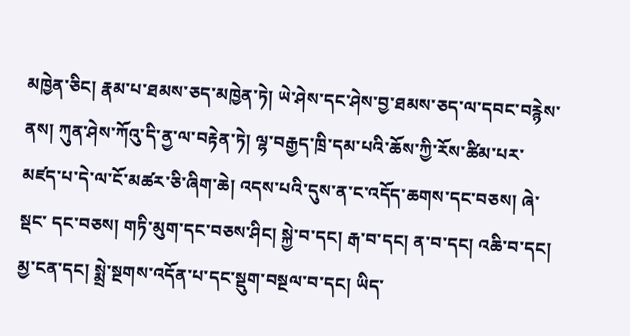མཁྱེན་ཅིང། རྣམ་པ་ཐམས་ཅད་མཁྱེན་ཏེ། ཡེ་ཤེས་དང་ཤེས་བྱ་ཐམས་ཅད་ལ་དབང་བརྙེས་ ནས། ཀུན་ཤེས་ཀོའུ་དི་ནྱ་ལ་བརྟེན་ཏེ། ལྷ་བརྒྱད་ཁྲི་དམ་པའི་ཆོས་ཀྱི་རོས་ཚིམ་པར་མཛད་པ་དེ་ལ་ངོ་མཚར་ཅི་ཞིག་ཆེ། འདས་པའི་དུས་ན་ང་འདོད་ཆགས་དང་བཅས། ཞེ་སྡང་ དང་བཅས། གཏི་མུག་དང་བཅས་ཤིང། སྐྱེ་བ་དང། རྒ་བ་དང། ན་བ་དང། འཆི་བ་དང། མྱ་ངན་དང། སྨྲེ་སྔགས་འདོན་པ་དང་སྡུག་བསྔལ་བ་དང། ཡིད་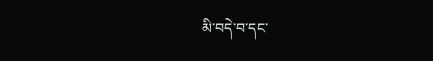མི་བདེ་བ་དང་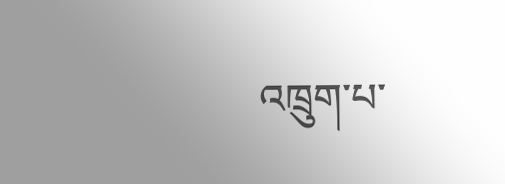འཁྲུག་པ་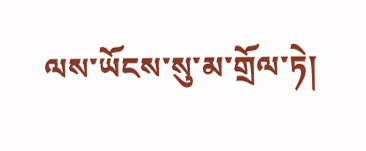ལས་ཡོངས་སུ་མ་གྲོལ་ཏེ།